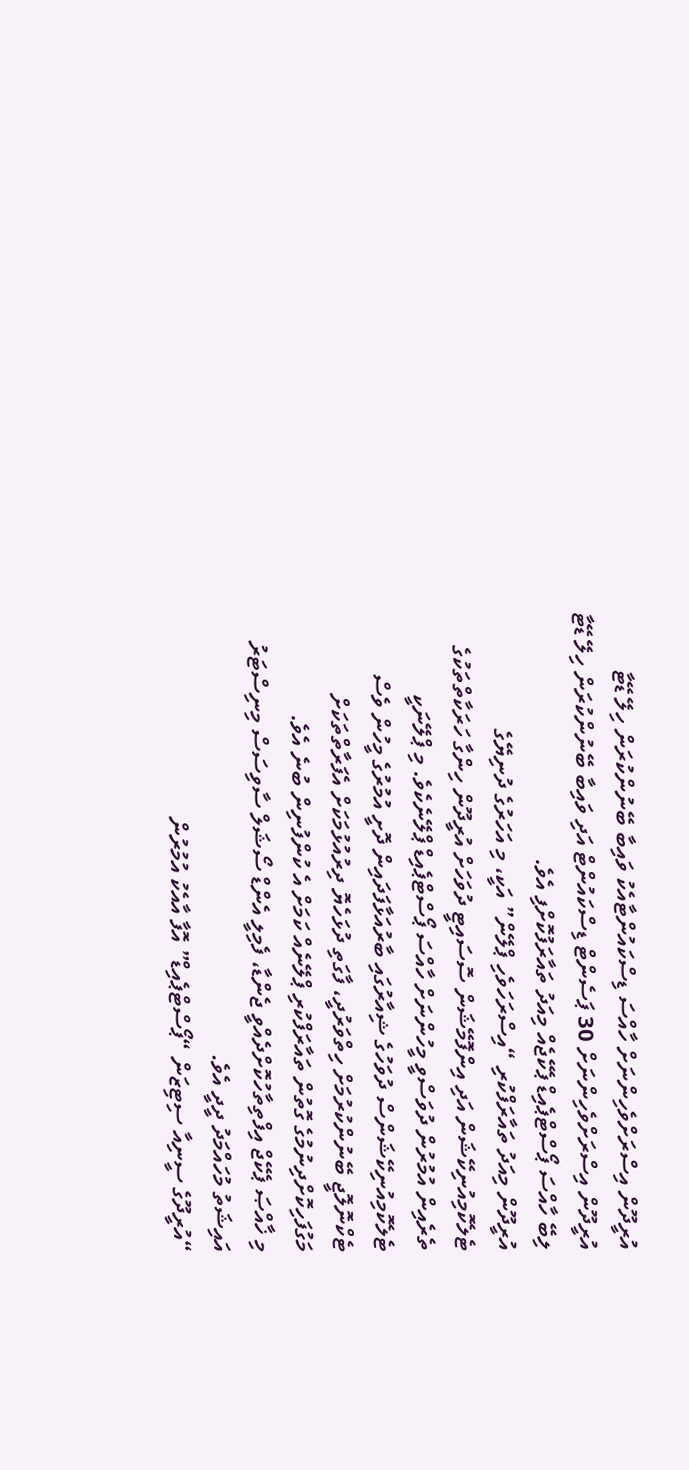އުރީދޫން އިސްރަށްވެހިންނަށް ހާއްސަ ޑިސްކައުންޓާއެކު ވައިބާ ބޭނުންކުރަން ހިލޭ ޑޭޓާ
އުރީދޫން އިސްރަށްވެހިންނަށް 30 ޕަސެންޓް ޑިސްކައުންޓް އަދި ވައިބާ ބޭނުންކުރަން ހިލޭ ޑޭޓާ ލިބޭ ހާއްސަ ޕޯސްޓްޕެއިޑް ޕެކޭޖެއް މިއަދު ތައާރަފުކޮށްފި އެވެ.
އުރީދޫން މިއަދު ތައާރަފްކުރި “އިސްރަހަވެހި ޕްލޭން” އަކީ، މި އަހަރުގެ ދުނިޔޭގެ ޓެލެކޮމިއުނިކޭޝަން އަދި އިންފޮމޭޝަން ސޮސައިޓީ ދުވަހަށް އުރީދޫން ހިންގާ ހަރަކާތްތަކުގެ ތެރެއިން އުމުރުން ދުވަސްވީ މީހުންނަށް ހާއްސަ ޕޯސްޓްޕެއިޑް ޕްލޭނެކެވެ. މި ޕްލޭނަކީ ޓެލެކޮމިއުނިކޭޝަންސް ދުވަހުގެ ޝިއާރުގައި ބާރުއަޅާފަދައިން ދޮށީ އުމުރުގެ މީހުން ވެސް ޓެކްނޮލޮޖީ ބޭނުންކުރުމަށް ހިތްވަރުދީ، ފާގަތި ދުޅަހެޔޮ ދިރުއުޅުމަކަށް އެފަރާތްތަކަށް މަގުފަހިކޮށްދިނުމުގެ ގޮތުން ތައާރަފްކުރި ޕްލޭނެއް ކަމަށް އެ ކުންފުނިން ބުނެ އެވެ.
މި ޚާއްޞަ ޕެކޭޖް އިފްތިތާހުކޮށްދެއްވީ ޖެންޑާ، ފެމިލީ އެންޑް ސޯޝަލް ސާވިސަސް މިނިސްޓަރު އައިޝަތު މުހައްމަދު ދީދީ އެވެ.
“އުރީދޫގެ ސީނިއާ ސިޓިޒަން “ޕޯސްޓްޕެއިޑް” އޮފާ އާއެކު އުމުރުން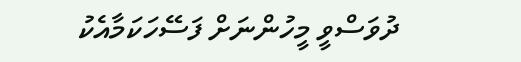ދުވަސްވީ މީހުންނަށް ފަސޭހަކަމާއެކު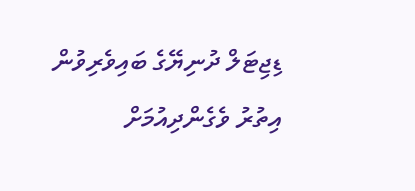ޑިޖިޓަލް ދުނިޔޭގެ ބައިވެރިވުން އިތުރު ވެގެންދިއުމަށް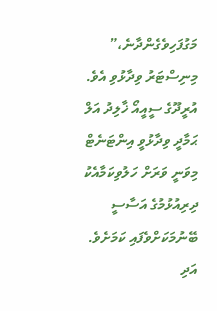މަގުފަހިވެގެންދާނެ،” މިނިސްޓަރު ވިދާޅުވި އެވެ.
އުރީދޫގެ ސީއީއޯ ޚާލިދު އަލް ޙަމާދީ ވިދާޅުވީ އިންޓަނެޓް މިވަނީ ވަރަށް ހަލުވިކަމާއެކު ދިރިއުޅުމުގެ އަސާސީ ބޭނުމަކަށްވެފައި ކަމަށެވެ. އަދި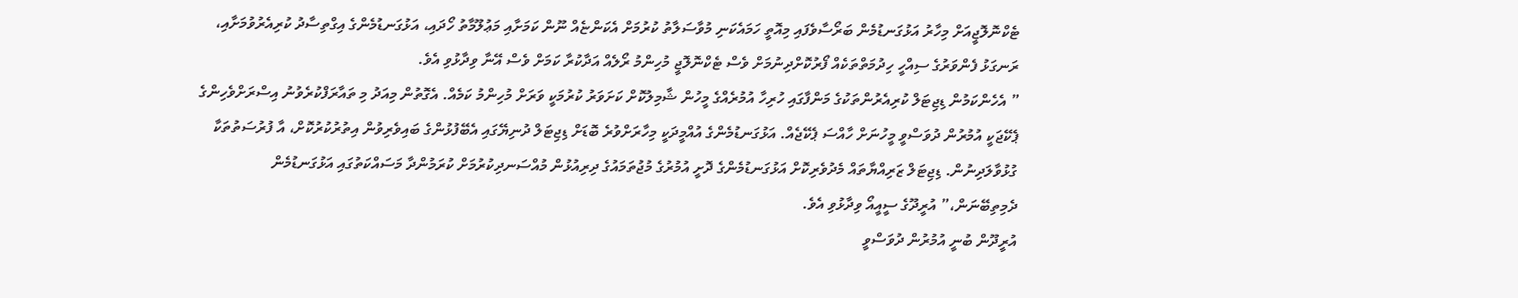ޓެކްނޮލޮޖީއަށް މިހާރު އަޅުގަނޑުމެން ބަރޯސާވެފައި މިއޮތީ ހަމައެކަނި މުވާސަލާތު ކުރުމަށް އެކަންޏެއް ނޫން ކަމަށާއި މަޢުލޫމާތު ހޯދައި، އަޅުގަނޑުމެންގެ އިގްތިސާދު ކުރިއެރުވުމަށާއި، ރަނގަޅު ފެންވަރުގެ ސިއްހީ ހިދުމަތްތަކެއް ފޯރުކޮށްދިނުމަށް ވެސް ޓެކްނޮލޮޖީ މުހިންމު ރޯލެއް އަދާކުރާ ކަމަށް ވެސް އޭނާ ވިދާޅުވި އެވެ.
” އެހެންކަމުން ޑިޖިޓަލް ކުރިއެރުންތަކުގެ މަންފާގައި ހުރިހާ އުމުރެއްގެ މީހުން ޝާމިލުކޮށް ކަށަވަރު ކުރުމަކީ ވަރަށް މުހިންމު ކަމެއް. އެގޮތުން މިއަދު މި ތައާރަފްކުރެވުނު އިސްރަށްވެހިންގެ ޕެކޭޖަކީ އުމުރުން ދުވަސްވީ މީހުނަށް ހާއްސަ ޕެކޭޖެއް. އަޅުގަނޑުމެންގެ އުއްމީދަކީ މިހާރަށްވުރެ ބޮޑަށް ޑިޖިޓަލް ދުނިޔޭގައި އެބޭފުޅުންގެ ބައިވެރިވުން އިތުރުކުރުކޮށް، އާ ފުރުސަތުތަކާ ގުޅުވާލަދިނުން. ޑިޖިޓަލް ޒަރިއްޔާތައް މެދުވެރިކޮށް އަޅުގަނޑުމެންގެ ދޮށީ އުމުރުގެ މުޖުތަމައުގެ ދިރިއުޅުން މުއްސަނދިކުރުމަށް ކުރަމުންދާ މަސައްކަތުގައި އަޅުގަނޑުމެން ދެމިތިބޭނަން،” އުރީދޫގެ ސީއީއޯ ވިދާޅުވި އެވެ.
އުރީދޫން ބުނީ އުމުރުން ދުވަސްވީ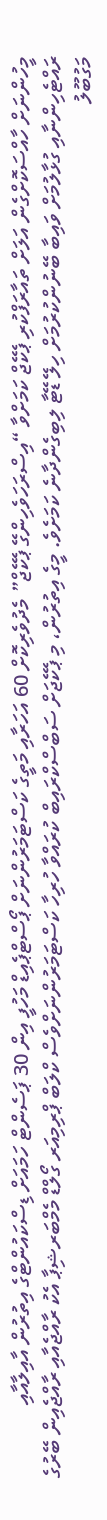މީހުންނަށް ހާއްސަކޮށްގެން އަލަށް ތައާރަފްކުރި ޕެކޭޖް ކަމަށްވާ “އިސްރަހަވެހިންގޭ ޕެކޭޖް” މެދުވެރިކޮށް 60 އަހަރާއި މަތީގެ ކަސްޓަމަރުންނަށް ޕޯސްޓްޕެއިޑް މަހުފީ އިން 30 ޕަސެންޓް ހަމައަށް ޑިސްކައުންޓްގެ އިތުރުން އާއިލާއާއި ރައްޓެހިންނާއި ގުޅާލުމަށް ވައިބާ ބޭނުންކުރުމަށް ހިލޭ ޑޭޓާ ލިބިގެންދާނެ ކަމަށެވެ. މީގެ އިތުރުން، މި ޕެކޭޖަށް ސަބްސްކްރައިބް ކުރައްވާ ހުރިހާ ކަސްޓަމަރުންނަށްވެސް ކްލަބް ޕްރިމިއަރ ގޯލްޑް މެމްބަރޝިޕާ އެކު ރާއްޖެއާއި ރާއްޖެއިން ބޭރުގެ މަގުބޫލު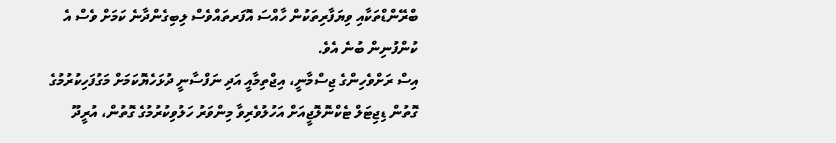ބްރޭންޑްތަކާއި ވިޔަފާރިތަކުން ހާއްސަ އޮފަރތައްވެސް ލިބިގެންދާނެ ކަމަށް ވެސް އެ ކުންފުނިން ބުނެ އެވެ.
އިސް ރަށްވެހިންގެ ޖިސްމާނީ، އިޖްތިމާއީ އަދި ނަފްސާނީ ދުޅަހެޔޮކަމަށް މަގުފަހިކުރުމުގެ ގޮތުން ޑިޖިޓަލް ޓެކްނޮލޮޖީއަށް އަހުލުވެރިވާ މިންވަރު ހަލުވިކުރުމުގެ ގޮތުން، އުރީދޫ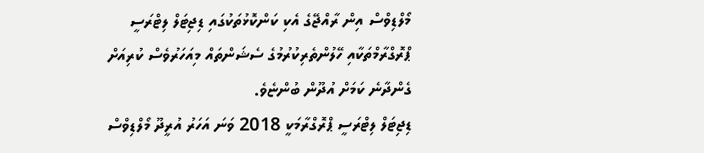މޯލްޑިވްސް އިން ރާއްޖޭގެ އެކި ކަންކޮޅުތަކުގައި ޑިޖިޓަލް ލިޓްރަސީ ޕްރޮގްރާމްތަކާއި ހޭލުންތެރިކުރުމުގެ ސެޝަންތައް މިއަހަރުވެސް ކުރިއަށް ގެންދާނެ ކަމަށް އުދޫން ބުންޏެވެ.
ޑިޖިޓަލް ލިޓްރަސީ ޕްރޮގްރާމަކީ 2018 ވަނަ އަހަރު އުރީދޫ މޯލްޑިވްސް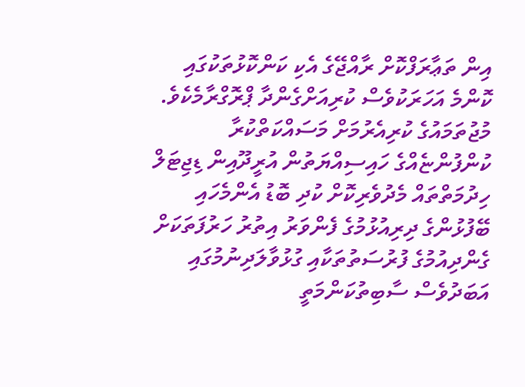އިން ތަޢާރަފްކޮށް ރާއްޖޭގެ އެކި ކަންކޮޅުތަކުގައި ކޮންމެ އަހަރަކުވެސް ކުރިއަށްގެންދާ ޕްރޮގްރާމެކެވެ.
މުޖުތަމައުގެ ކުރިއެރުމަށް މަސައްކަތްކުރާ ކުންފުންޏެއްގެ ހައިސިއްޔަތުން އުރީދޫއިން ޑިޖިޓަލް ހިދުމަތްތައް މެދުވެރިކޮށް ކުދި ބޮޑު އެންމެހައި ބޭފުޅުންގެ ދިރިއުޅުމުގެ ފެންވަރު އިތުރު ހަރުފަތަކަށް ގެންދިއުމުގެ ފުރުސަތުތަކާއި ގުޅުވާލަދިނުމުގައި އަބަދުވެސް ސާބިތުކަންމަތީ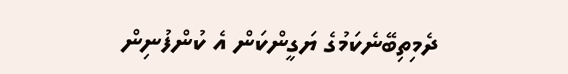ދެމިތިބޭނެކަމުގެ ޔަގީންކަން އެ ކުންފުނިން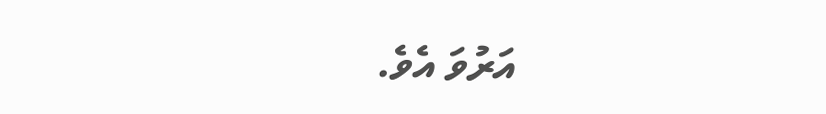އަރުވަ އެވެ.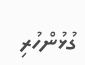ގުޅުންހުރި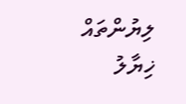ލިޔުންތައް
ޚިޔާލު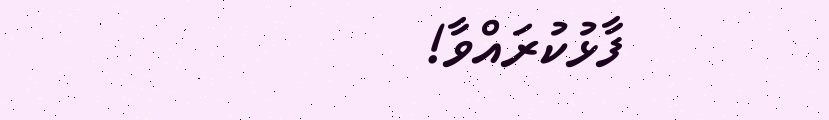ފާޅުކުރައްވާ!